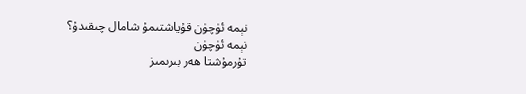نېمە ئۈچۈن قۇياشتىمۇ شامال چىقىدۇ؟
نېمە ئۈچۈن
تۇرمۇشتا ھەر بىرىمىز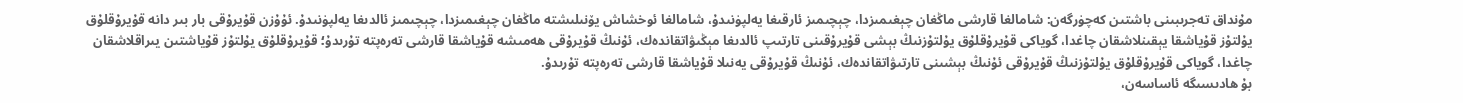مۇنداق تەجرىبىنى باشتىن كەچۈرگەن: شامالغا قارشى ماڭغان چېغىمىزدا، چېچىمىز ئارقىغا يەلپۈنىدۇ، شامالغا ئوخشاش يۆنىلىشتە ماڭغان چېغىمىزدا، چېچىمىز ئالدىغا يەلپۈنىدۇ. ئۇۇزن قۇيرۇقى بار بىر دانە قۇيرۇقلۇق يۇلتۇز قۇياشقا يېقىنلاشقان چاغدا، گوياكى قۇيرۇقلۇق يۇلتۇزنىڭ بېشى قۇيرۇقىنى تارتىپ ئالدىغا مېڭىۋاتقاندەك، ئۇنىڭ قۇيرۇقى ھەمىشە قۇياشقا قارشى تەرەپتە تۇرىدۇ؛ قۇيرۇقلۇق يۇلتۇز قۇياشتىن يىراقلاشقان چاغدا، گوياكى قۇيرۇقلۇق يۇلتۇزنىڭ قۇيرۇقى ئۇنىڭ بېشىنى تارتىۋاتقاندەك، ئۇنىڭ قۇيرۇقى يەنىلا قۇياشقا قارشى تەرەپتە تۇرىدۇ.
بۇ ھادىسىگە ئاساسەن،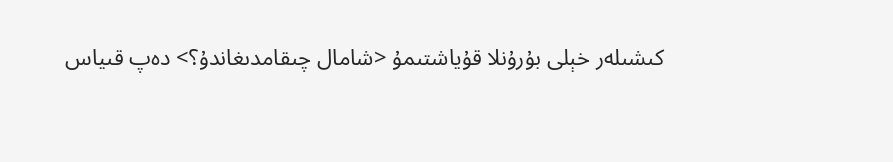كىشىلەر خېلى بۇرۇنلا قۇياشتىمۇ <شامال چىقامدىغاندۇ؟> دەپ قىياس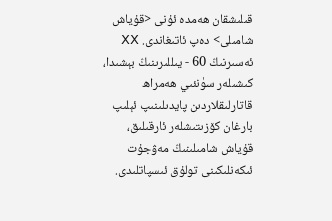قىلىشقان ھەمدە ئۇنى <قۇياش شامىلى> دەپ ئاتىغاندى. ⅩⅩ ئەسىرنىڭ 60 - يىللىرىنىڭ بېشىدا، كىشىلەر سۈنئىي ھەمراھ قاتارلىقلاردىن پايدىلىنىپ ئېلىپ بارغان كۆزىتىشلەر ئارقىلىق، قۇياش شامىلىنىڭ مەۋجۇت ئىكەنلىكىنى تولۇق ئىسپاتلىدى.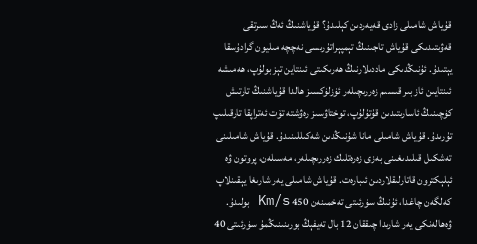قۇياش شامىلى زادى قەيەردىن كېلىدۇ؟ قۇياشنىڭ ئەڭ سىرتقى قەۋىتىدىكى قۇياش تاجىنىڭ تېمپېراتۇرىسى نەچچە مىليون گرادۇسقا يېتىدۇ. ئۇنىڭدىكى ماددىلارنىڭ ھەرىكىتى ئىنتاين تېز بولۇپ، ھەمىشە ئىنتايىن ئاز بىر قىسىم زەررىچىلەر ئۈزلۈكسىز ھالدا قۇياشنىڭ تارتىش كۈچىنىڭ ئاسارىتىدىن قۇتۇلۇپ، توختاۋسىز رەۋشتە تۆت ئەتراپقا تارقىلىپ تۇرىدۇ. قۇياش شامىلى مانا شۇنىڭدىن شەكىللىنىدۇ. قۇياش شامىلىنى تەشكىل قىلىدىغىنى بەزى زەرەتلىك زەررىچىلەر، مەسىلەن، پروتون ۋە ئېلېكترون قاتارلىقلاردىن ئىبارەت. قۇياش شامىلى يەر شارىغا يېقىنلاپ كەلگەن چاغدا، ئۇنىڭ سۈرئىتى تەخمىنەن 450 Km/s بولىدۇ. ۋەھالەنكى يەر شارىدا چىققان 12 بال تەيفېڭ بورىنىنىڭمۇ سۈرئىتى 40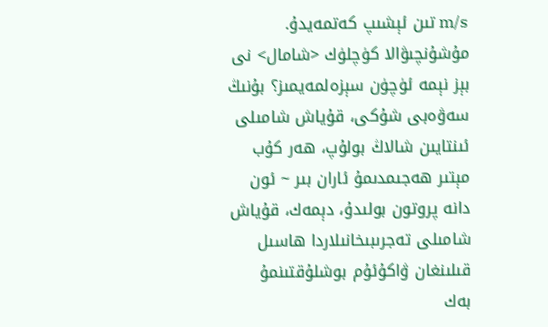m/s تىن ئېشىپ كەتمەيدۇ. مۇشۇنچىۋالا كۈچلۈك <شامال> نى بېز نېمە ئۈچۈن سېزەلمەيمىز؟ بۇنىڭ سەۋەبى شۇكى، قۇياش شامىلى ئىنتايىن شالاڭ بولۇپ، ھەر كۇب مېتىر ھەجىمدىمۇ ئاران بىر ~ ئون دانە پروتون بولىدۇ، دېمەك، قۇياش شامىلى تەجرىبىخانىلاردا ھاسىل قىلىنغان ۋاكۇئۇم بوشلۇقتىنمۇ بەك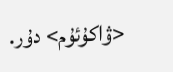<ۋاكۇئۇم> دۇر.